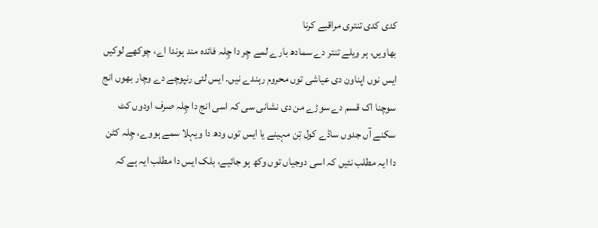کدی کدی تنتری مراقبے کرنا
بھاویں، ہر ویلے تنتر دے سمادھ بارے لمے چِر دا چِلہ فائدہ مند ہوندا اے، چوکھے لوکیں ایس نوں اپناون دی عیاشی توں محروم رہندے نیں۔ ایس لئی رنپوچے دے وچار بھوں انج سوچنا اک قسم دے سوڑے من دی نشانی سی کہ اسی انج دا چِلہ صرف اودوں کٹ سکنے آں جدوں ساڈے کول تِن مہینے یا ایس توں ودھ دا ویہلا سمے ہووے، چِلہ کٹن دا ایہ مطلب نئیں کہ اسی دوجیاں توں وکھ ہو جائیے، بلک ایس دا مطلب ایہ ہے کہ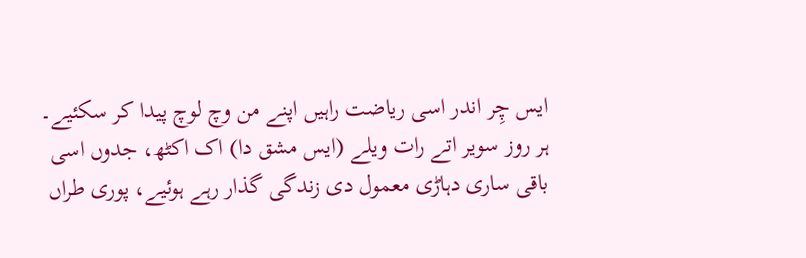ایس چِر اندر اسی ریاضت راہیں اپنے من وچ لوچ پیدا کر سکئیے۔ ہر روز سویر اتے رات ویلے (ایس مشق دا) اک اکٹھ، جدوں اسی باقی ساری دہاڑی معمول دی زندگی گذار رہے ہوئیے، پوری طراں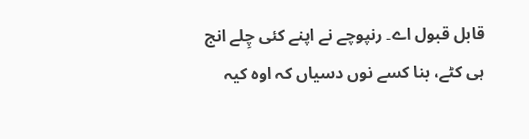قابل قبول اے۔ رنپوچے نے اپنے کئی چِلے انج ہی کٹے، بنا کسے نوں دسیاں کہ اوہ کیہ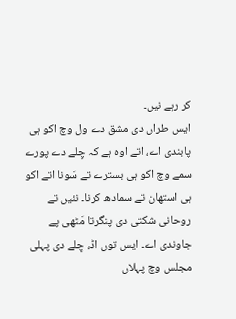کر رہے نیں۔
ایس طراں دی مشق دے ول وچ اکو ہی پابندی اے، اتے اوہ ہے کہ چِلے دے پورے سمے وچ اکو ہی بسترے تے سَونا اتے اکو ہی استھان تے سمادھ کرنا۔ نئیں تے روحانی شکتی دی پنگرتا مَٹھی پے جاوندی اے۔ ایس توں اڈ، چِلے دی پہلی مجلس وچ پہلاں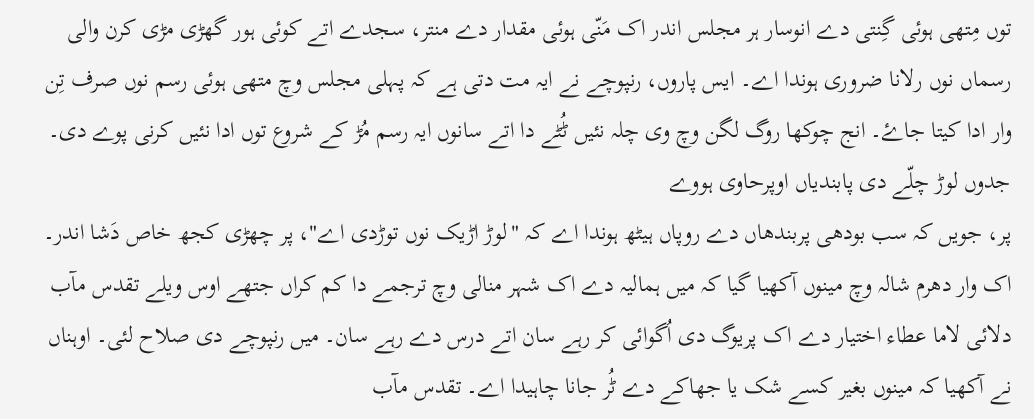توں مِتھی ہوئی گِنتی دے انوسار ہر مجلس اندر اک مَنّی ہوئی مقدار دے منتر، سجدے اتے کوئی ہور گھڑی مڑی کرن والی رسماں نوں رلانا ضروری ہوندا اے۔ ایس پاروں، رنپوچے نے ایہ مت دتی ہے کہ پہلی مجلس وچ متھی ہوئی رسم نوں صرف تِن وار ادا کیتا جاۓ۔ انج چوکھا روگ لگن وچ وی چلہ نئیں ٹُٹے دا اتے سانوں ایہ رسم مُڑ کے شروع توں ادا نئیں کرنی پوے دی۔
جدوں لوڑ چلّے دی پابندیاں اوپرحاوی ہووے
پر، جویں کہ سب بودھی پربندھاں دے روپاں ہیٹھ ہوندا اے کہ "لوڑ اڑیک نوں توڑدی اے"، پر چھڑی کجھ خاص دَشا اندر۔ اک وار دھرم شالہ وچ مینوں آکھیا گیا کہ میں ہمالیہ دے اک شہر منالی وچ ترجمے دا کم کراں جتھے اوس ویلے تقدس مآب دلائی لاما عطاء اختیار دے اک پریوگ دی اُگوائی کر رہے سان اتے درس دے رہے سان۔ میں رنپوچے دی صلاح لئی۔ اوہناں نے آکھیا کہ مینوں بغیر کسے شک یا جھاکے دے ٹُر جانا چاہیدا اے۔ تقدس مآب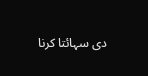دی سہائتا کرنا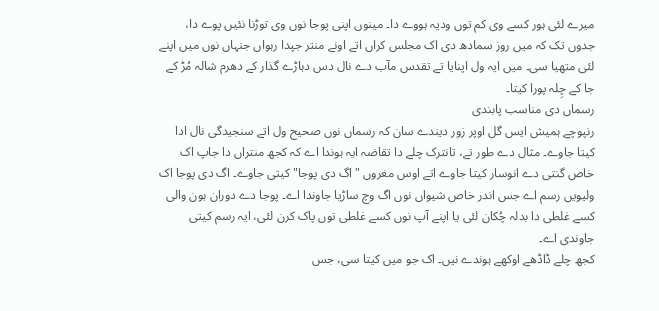میرے لئی ہور کسے وی کم توں ودیہ ہووے دا۔ مینوں اپنی پوجا نوں وی توڑنا نئیں پوے دا، جدوں تک کہ میں روز سمادھ دی اک مجلس کراں اتے اونے منتر جپدا رہواں جنہاں نوں میں اپنے لئی متھیا سی۔ میں ایہ ول اپنایا تے تقدس مآب دے نال دس دہاڑے گذار کے دھرم شالہ مُڑ کے جا کے چِلہ پورا کیتا۔
رسماں دی مناسب پابندی
رنپوچے ہمیش ایس گل اوپر زور دیندے سان کہ رسماں نوں صحیح ول اتے سنجیدگی نال ادا کیتا جاوے۔ مثال دے طور تے، تانترک چلے دا تقاضہ ایہ ہوندا اے کہ کجھ منتراں دا جاپ اک خاص گنتی دے انوسار کیتا جاوے اتے اوس مغروں "اگ دی پوجا" کیتی جاوے۔ اگ دی پوجا اک ولیویں رسم اے جس اندر خاص شیواں نوں اگ وچ ساڑیا جاوندا اے۔ پوجا دے دوران ہون والی کسے غلطی دا بدلہ چُکان لئی یا اپنے آپ نوں کسے غلطی توں پاک کرن لئی، ایہ رسم کیتی جاوندی اے۔
کجھ چلے ڈاڈھے اوکھے ہوندے نیں۔ اک جو میں کیتا سی، جس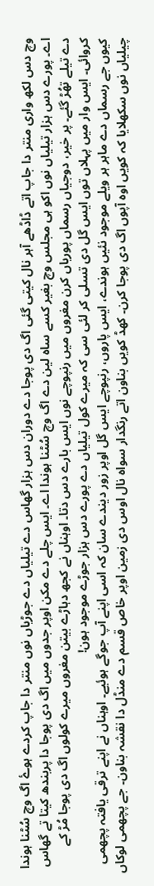وچ دس لکھ واری منتر دا جاپ اتے ڈاڈھے آہر نال کیتی گئی اگ دی پوجا دے دوران دس ہزار گھاس دے تیلیاں دے جوڑیاں نوں منتر دا جاپ کردے ہوۓ اگ وچ سُٹنا ہوندا اے۔ پورے دس ہزار تیلیاں نوں اکو ہی مجلس وچ بغیر کسے ساہ لین دے اگ وچ سُٹنا ہوندا اے۔ ایس چلے دے مکن اوپر جدوں میں اگ دی پوجا دا پربندھ کیتا تے گھاس دے تیلے تھُڑ گئے۔ پر خیر، دوجیاں رسماں پوریاں کرن مغروں میں رنپوچے نوں ایس بارے دس دتا۔ اوہناں نے کجھ دہاڑے بیتن مغروں میرے کولوں اگ دی پوجا مُڑ کے کروائی۔ ایس وار میں پہلاں توں ایس گل دی تسلی کر لئی سی کہ میرے کول تیلیاں دے پورے دس ہزار جوڑے موجود ہون!
کیوں جے رسماں دے ماہر ہر ویلے موجود نئیں ہوندے، ایس پاروں، رنپوچے ایس گل اوپر زور دیندے سان کہ اسی اپنے آپ جوگے ہوئیے۔ اوہناں نے اپنے ترقی یافتہ پچھمی چیلیاں نوں سکھلایا کہ کویں اوہ آپوں اگ دی پوجا کرن۔ کھڈ کویں بناون اتے رنگدار سواہ نال اوس دی زمین اوپر خاص قسم دے منڈل دا نقشہ بناون۔ جے پچھمی لوکاں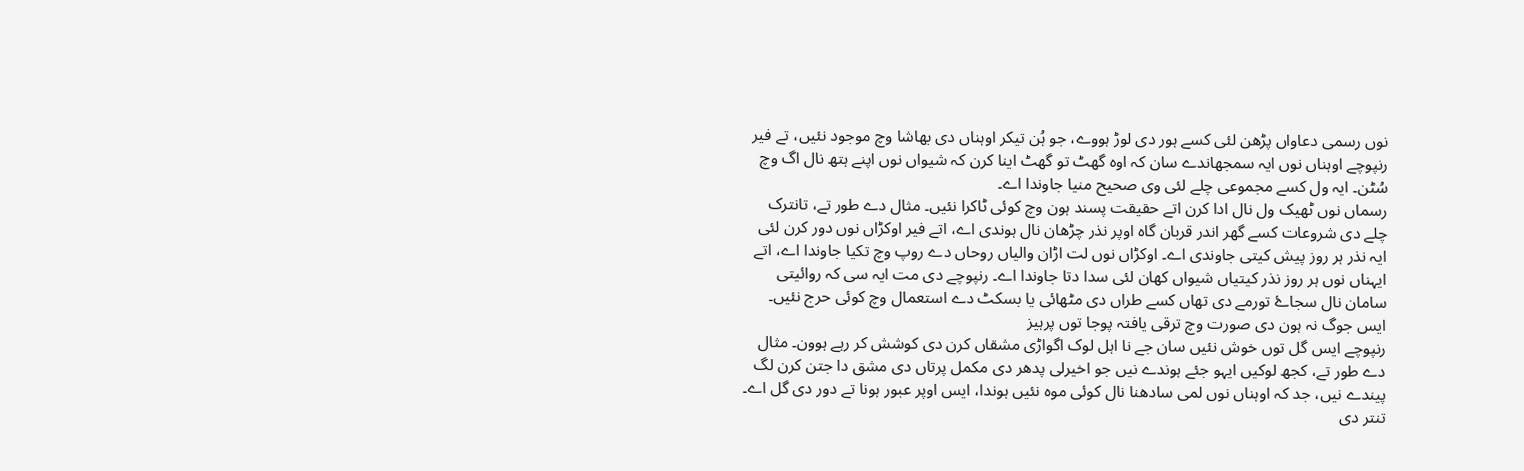نوں رسمی دعاواں پڑھن لئی کسے ہور دی لوڑ ہووے، جو ہُن تیکر اوہناں دی بھاشا وچ موجود نئیں، تے فیر رنپوچے اوہناں نوں ایہ سمجھاندے سان کہ اوہ گھٹ تو گھٹ اینا کرن کہ شیواں نوں اپنے ہتھ نال اگ وچ سُٹن۔ ایہ ول کسے مجموعی چلے لئی وی صحیح منیا جاوندا اے۔
رسماں نوں ٹھیک ول نال ادا کرن اتے حقیقت پسند ہون وچ کوئی ٹاکرا نئیں۔ مثال دے طور تے، تانترک چلے دی شروعات کسے گھر اندر قربان گاہ اوپر نذر چڑھان نال ہوندی اے، اتے فیر اوکڑاں نوں دور کرن لئی ایہ نذر ہر روز پیش کیتی جاوندی اے۔ اوکڑاں نوں لت اڑان والیاں روحاں دے روپ وچ تکیا جاوندا اے، اتے ایہناں نوں ہر روز نذر کیتیاں شیواں کھان لئی سدا دتا جاوندا اے۔ رنپوچے دی مت ایہ سی کہ روائیتی سامان نال سجاۓ تورمے دی تھاں کسے طراں دی مٹھائی یا بسکٹ دے استعمال وچ کوئی حرج نئیں۔
ایس جوگ نہ ہون دی صورت وچ ترقی یافتہ پوجا توں پرہیز
رنپوچے ایس گل توں خوش نئیں سان جے نا اہل لوک اگواڑی مشقاں کرن دی کوشش کر رہے ہوون۔ مثال دے طور تے، کجھ لوکیں ایہو جئے ہوندے نیں جو اخیرلی پدھر دی مکمل پرتاں دی مشق دا جتن کرن لگ پیندے نیں، جد کہ اوہناں نوں لمی سادھنا نال کوئی موہ نئیں ہوندا، ایس اوپر عبور ہونا تے دور دی گل اے۔ تنتر دی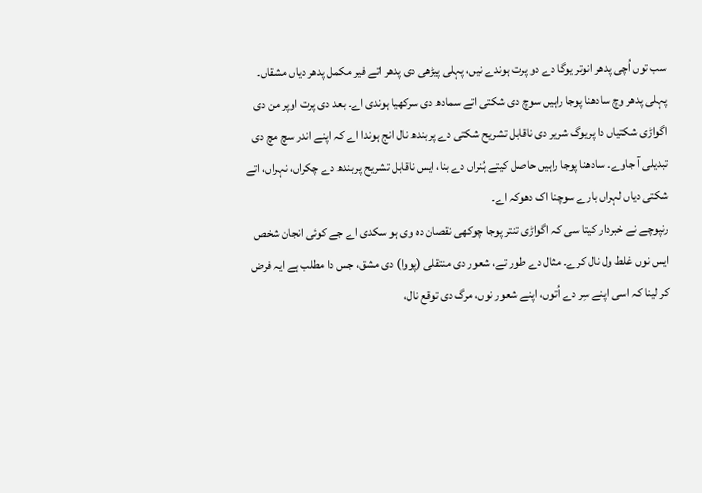سب توں اُچی پدھر انوتر یوگا دے دو پرت ہوندے نیں، پہلی پیڑھی دی پدھر اتے فیر مکمل پدھر دیاں مشقاں۔ پہلی پدھر وچ سادھنا پوجا راہیں سوچ دی شکتی اتے سمادھ دی سرکھیا ہوندی اے۔ بعد دی پرت اوپر من دی اگواڑی شکتیاں دا پریوگ شریر دی ناقابل تشریح شکتی دے پربندھ نال انج ہوندا اے کہ اپنے اندر سچ مچ دی تبدیلی آ جاوے۔ سادھنا پوجا راہیں حاصل کیتے ہُنراں دے بنا، ایس ناقابل تشریح پربندھ دے چکراں، نہراں، اتے شکتی دیاں لہراں بارے سوچنا اک دھوکہ اے۔
رنپوچے نے خبردار کیتا سی کہ اگواڑی تنتر پوجا چوکھی نقصان دہ وی ہو سکدی اے جے کوئی انجان شخص ایس نوں غلط ول نال کرے۔ مثال دے طور تے، شعور دی منتقلی (پووا) دی مشق، جس دا مطلب ہے ایہ فرض کر لینا کہ اسی اپنے سِر دے اُتوں، اپنے شعور نوں، مرگ دی توقع نال،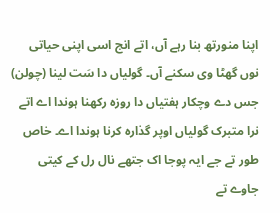اپنا منورتھ بنا رہے آں، اتے انج اسی اپنی حیاتی نوں گھٹا وی سکنے آں۔ گولیاں دا سَت لینا (چولن) جس دے وچکار ہفتیاں دا روزہ رکھنا ہوندا اے اتے نرا متبرک گولیاں اوپر گذارہ کرنا ہوندا اے۔ خاص طور تے جے ایہ پوجا اک جتھے نال رل کے کیتی جاوے تے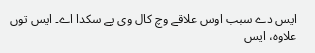ایس دے سبب اوس علاقے وچ کال وی پے سکدا اے۔ ایس توں علاوہ، ایس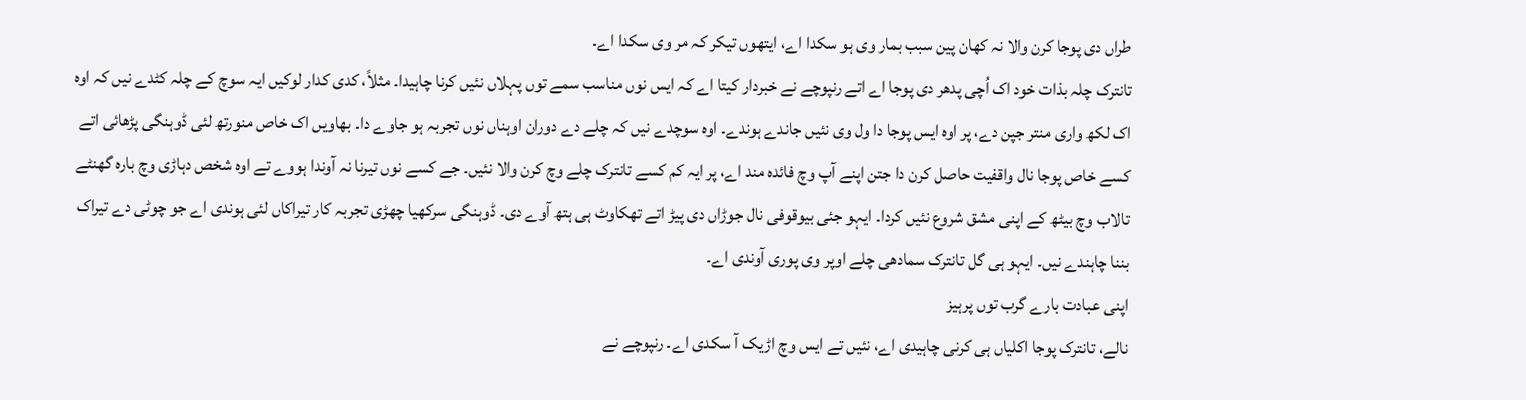طراں دی پوجا کرن والا نہ کھان پین سبب بمار وی ہو سکدا اے، ایتھوں تیکر کہ مر وی سکدا اے۔
تانترک چلہ بذات خود اک اُچی پدھر دی پوجا اے اتے رنپوچے نے خبردار کیتا اے کہ ایس نوں مناسب سمے توں پہلاں نئیں کرنا چاہیدا۔ مثلاً، کدی کدار لوکیں ایہ سوچ کے چلہ کٹدے نیں کہ اوہ اک لکھ واری منتر جپن دے، پر اوہ ایس پوجا دا ول وی نئیں جاندے ہوندے۔ اوہ سوچدے نیں کہ چلے دے دوران اوہناں نوں تجربہ ہو جاوے دا۔ بھاویں اک خاص منورتھ لئی ڈوہنگی پڑھائی اتے کسے خاص پوجا نال واقفیت حاصل کرن دا جتن اپنے آپ وچ فائدہ مند اے، پر ایہ کم کسے تانترک چلے وچ کرن والا نئیں۔ جے کسے نوں تیرنا نہ آوندا ہووے تے اوہ شخص دہاڑی وچ بارہ گھنٹے تالاب وچ بیٹھ کے اپنی مشق شروع نئیں کردا۔ ایہو جئی بیوقوفی نال جوڑاں دی پیڑ اتے تھکاوٹ ہی ہتھ آوے دی۔ ڈوہنگی سرکھیا چھڑی تجربہ کار تیراکاں لئی ہوندی اے جو چوٹی دے تیراک بننا چاہندے نیں۔ ایہو ہی گل تانترک سمادھی چلے اوپر وی پوری آوندی اے۔
اپنی عبادت بارے گرب توں پرہیز
نالے، تانترک پوجا اکلیاں ہی کرنی چاہیدی اے، نئیں تے ایس وچ اڑیک آ سکدی اے۔ رنپوچے نے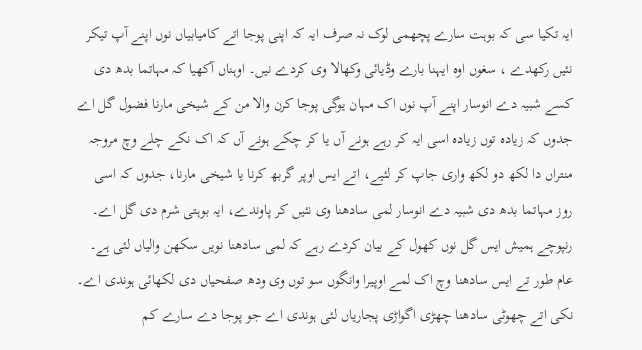ایہ تکیا سی کہ بوہت سارے پچھمی لوک نہ صرف ایہ کہ اپنی پوجا اتے کامیابیاں نوں اپنے آپ تیکر نئیں رکھدے ، سغوں اوہ ایہنا بارے وڈیائی وکھالا وی کردے نیں۔ اوہناں آکھیا کہ مہاتما بدھ دی کسے شبیہ دے انوسار اپنے آپ نوں اک مہان یوگی پوجا کرن والا من کے شیخی مارنا فضول گل اے جدوں کہ زیادہ توں زیادہ اسی ایہ کر رہے ہونے آں یا کر چکے ہونے آں کہ اک نکے چلے وچ مروجہ منتراں دا لکھ دو لکھ واری جاپ کر لئیے، اتے ایس اوپر گربھ کرنا یا شیخی مارنا، جدوں کہ اسی روز مہاتما بدھ دی شبیہ دے انوسار لمی سادھنا وی نئیں کر پاوندے، ایہ بوہتی شرم دی گل اے۔ رنپوچے ہمیش ایس گل نوں کھول کے بیان کردے رہے کہ لمی سادھنا نویں سکھن والیاں لئی ہے۔ عام طور تے ایس سادھنا وچ اک لمے اوپیرا وانگوں سو توں وی ودھ صفحیاں دی لکھائی ہوندی اے۔ نکی اتے چھوٹی سادھنا چھڑی اگواڑی پجاریاں لئی ہوندی اے جو پوجا دے سارے کم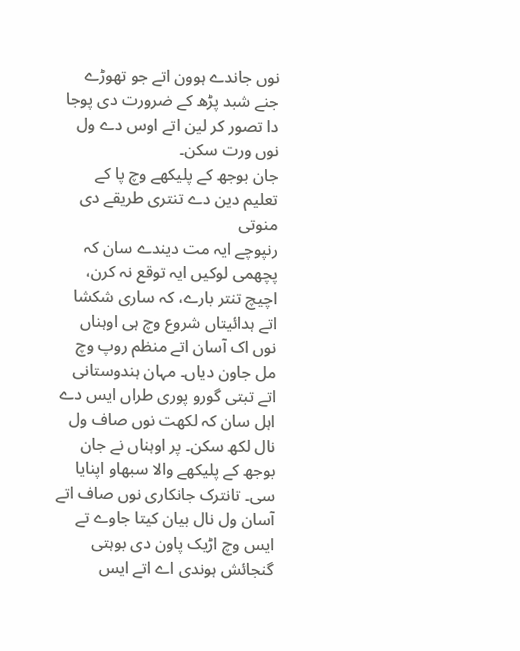نوں جاندے ہوون اتے جو تھوڑے جنے شبد پڑھ کے ضرورت دی پوجا دا تصور کر لین اتے اوس دے ول نوں ورت سکن۔
جان بوجھ کے پلیکھے وچ پا کے تعلیم دین دے تنتری طریقے دی منوتی
رنپوچے ایہ مت دیندے سان کہ پچھمی لوکیں ایہ توقع نہ کرن، اچیچ تنتر بارے، کہ ساری شکشا اتے ہدائیتاں شروع وچ ہی اوہناں نوں اک آسان اتے منظم روپ وچ مل جاون دیاں۔ مہان ہندوستانی اتے تبتی گورو پوری طراں ایس دے اہل سان کہ لکھت نوں صاف ول نال لکھ سکن۔ پر اوہناں نے جان بوجھ کے پلیکھے والا سبھاو اپنایا سی۔ تانترک جانکاری نوں صاف اتے آسان ول نال بیان کیتا جاوے تے ایس وچ اڑیک پاون دی بوہتی گنجائش ہوندی اے اتے ایس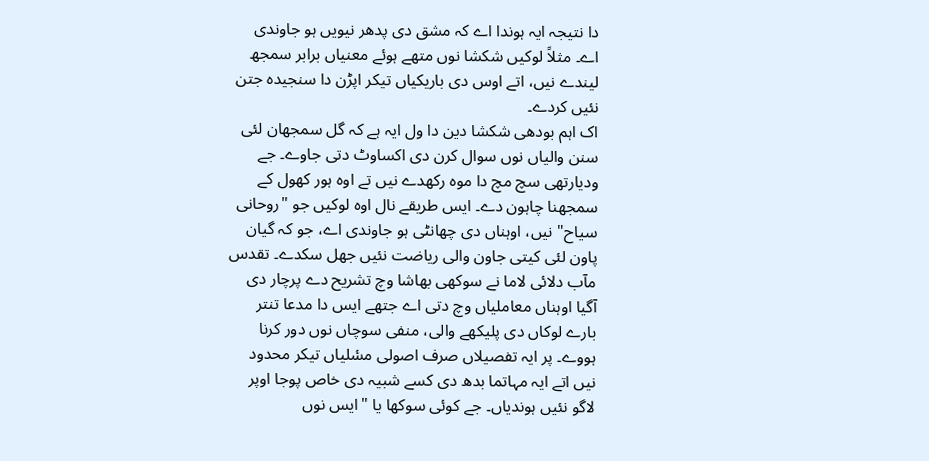دا نتیجہ ایہ ہوندا اے کہ مشق دی پدھر نیویں ہو جاوندی اے۔ مثلاً لوکیں شکشا نوں متھے ہوئے معنیاں برابر سمجھ لیندے نیں، اتے اوس دی باریکیاں تیکر اپڑن دا سنجیدہ جتن نئیں کردے۔
اک اہم بودھی شکشا دین دا ول ایہ ہے کہ گل سمجھان لئی سنن والیاں نوں سوال کرن دی اکساوٹ دتی جاوے۔ جے ودیارتھی سچ مچ دا موہ رکھدے نیں تے اوہ ہور کھول کے سمجھنا چاہون دے۔ ایس طریقے نال اوہ لوکیں جو "روحانی سیاح" نیں، اوہناں دی چھانٹی ہو جاوندی اے، جو کہ گیان پاون لئی کیتی جاون والی ریاضت نئیں جھل سکدے۔ تقدس مآب دلائی لاما نے سوکھی بھاشا وچ تشریح دے پرچار دی آگیا اوہناں معاملیاں وچ دتی اے جتھے ایس دا مدعا تنتر بارے لوکاں دی پلیکھے والی، منفی سوچاں نوں دور کرنا ہووے۔ پر ایہ تفصیلاں صرف اصولی مسٔلیاں تیکر محدود نیں اتے ایہ مہاتما بدھ دی کسے شبیہ دی خاص پوجا اوپر لاگو نئیں ہوندیاں۔ جے کوئی سوکھا یا "ایس نوں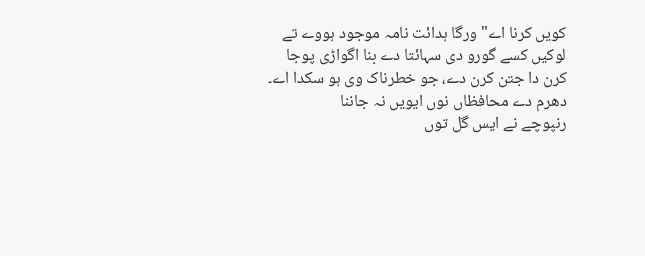کویں کرنا اے" ورگا ہدائت نامہ موجود ہووے تے لوکیں کسے گورو دی سہائتا دے بنا اگواڑی پوجا کرن دا جتن کرن دے، جو خطرناک وی ہو سکدا اے۔
دھرم دے محافظاں نوں ایویں نہ جاننا
رنپوچے نے ایس گل توں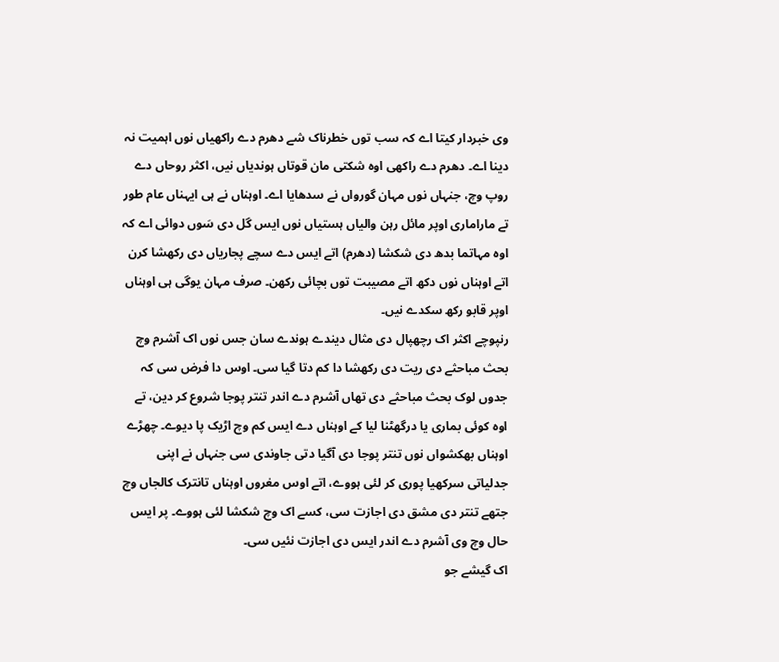وی خبردار کیتا اے کہ سب توں خطرناک شے دھرم دے راکھیاں نوں اہمیت نہ دینا اے۔ دھرم دے راکھی اوہ شکتی مان قوتاں ہوندیاں نیں، اکثر روحاں دے روپ وچ، جنہاں نوں مہان گورواں نے سدھایا اے۔ اوہناں نے ہی ایہناں عام طور تے ماراماری اوپر مائل رہن والیاں ہستیاں نوں ایس گل دی سَوں دوائی اے کہ اوہ مہاتما بدھ دی شکشا (دھرم) اتے ایس دے سچے پجاریاں دی رکھشا کرن اتے اوہناں نوں دکھ اتے مصیبت توں بچائی رکھن۔ صرف مہان یوگی ہی اوہناں اوپر قابو رکھ سکدے نیں۔
رنپوچے اکثر اک رچھپال دی مثال دیندے ہوندے سان جس نوں اک آشرم وچ بحث مباحثے دی ریت دی رکھشا دا کم دتا گیا سی۔ اوس دا فرض سی کہ جدوں لوک بحث مباحثے دی تھاں آشرم دے اندر تنتر پوجا شروع کر دین، تے اوہ کوئی بماری یا درگھٹنا لیا کے اوہناں دے ایس کم وچ اڑیک پا دیوے۔ چھڑے اوہناں بھکشواں نوں تنتر پوجا دی آگیا دتی جاوندی سی جنہاں نے اپنی جدلیاتی سرکھیا پوری کر لئی ہووے، اتے اوس مغروں اوہناں تانترک کالجاں وچ جتھے تنتر دی مشق دی اجازت سی، کسے اک وچ شکشا لئی ہووے۔ پر ایس حال وچ وی آشرم دے اندر ایس دی اجازت نئیں سی۔
اک گیشے جو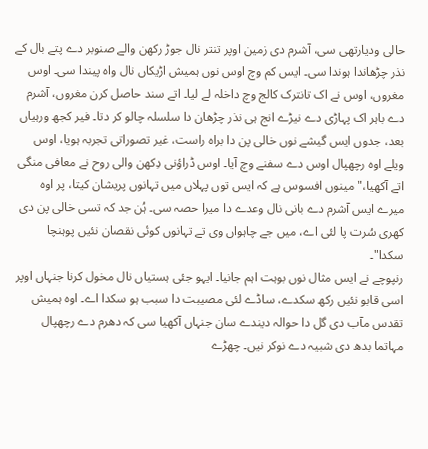حالی ودیارتھی سی، آشرم دی زمین اوپر تنتر نال جوڑ رکھن والے صنوبر دے پتے بال کے نذر چڑھاندا ہوندا سی۔ ایس کم وچ اوس نوں ہمیش اڑیکاں نال واہ پیندا سی۔ اوس مغروں، اوس نے اک تانترک کالج وچ داخلہ لے لیا۔ اتے سند حاصل کرن مغروں، آشرم دے باہر اک پہاڑی دے نیڑے انج ہی نذر چڑھان دا سلسلہ چالو کر دتا۔ فیر کجھ ورہیاں بعد، جدوں ایس گیشے نوں خالی پن دا براہ راست، غیر تصوراتی تجربہ ہویا، اوس ویلے اوہ رچھپال اوس دے سفنے وچ آیا۔ اوس ڈراؤنی دِکھن والی روح نے معافی منگی اتے آکھیا،"مینوں افسوس ہے کہ ایس توں پہلاں میں تہانوں پریشان کیتا، پر اوہ میرے ایس آشرم دے بانی نال وعدے دا میرا حصہ سی۔ ہُن جد کہ تسی خالی پن دی کھری سُرت پا لئی اے، میں جے چاہواں وی تے تہانوں کوئی نقصان نئیں پوہنچا سکدا"۔
رنپوچے نے ایس مثال نوں بوہت اہم جانیا۔ ایہو جئی ہستیاں نال مخول کرنا جنہاں اوپر اسی قابو نئیں رکھ سکدے، ساڈے لئی مصیبت دا سبب ہو سکدا اے۔ اوہ ہمیش تقدس مآب دی گل دا حوالہ دیندے سان جنہاں آکھیا سی کہ دھرم دے رچھپال مہاتما بدھ دی شبیہ دے نوکر نیں۔ چھڑے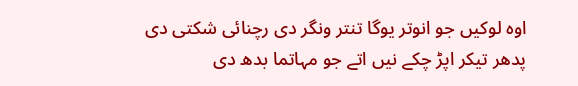اوہ لوکیں جو انوتر یوگا تنتر ونگر دی رچنائی شکتی دی پدھر تیکر اپڑ چکے نیں اتے جو مہاتما بدھ دی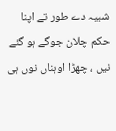شبیہ دے طور تے اپنا حکم چلان جوگے ہو گئے نیں ، چھڑا اوہناں نوں ہی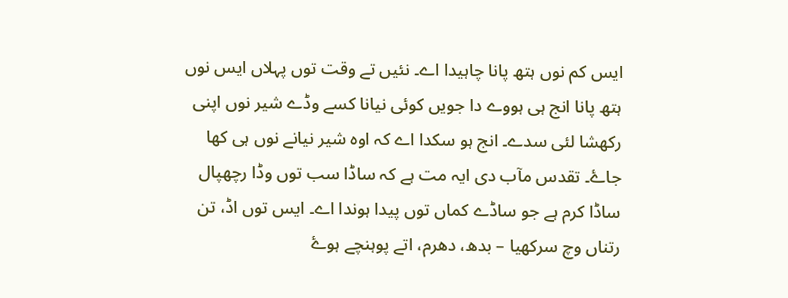ایس کم نوں ہتھ پانا چاہیدا اے۔ نئیں تے وقت توں پہلاں ایس نوں ہتھ پانا انج ہی ہووے دا جویں کوئی نیانا کسے وڈے شیر نوں اپنی رکھشا لئی سدے۔ انج ہو سکدا اے کہ اوہ شیر نیانے نوں ہی کھا جاۓ۔ تقدس مآب دی ایہ مت ہے کہ ساڈا سب توں وڈا رچھپال ساڈا کرم ہے جو ساڈے کماں توں پیدا ہوندا اے۔ ایس توں اڈ، تن رتناں وچ سرکھیا – بدھ، دھرم، اتے پوہنچے ہوۓ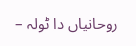روحانیاں دا ٹولہ –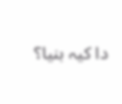دا کیہ بنیا؟